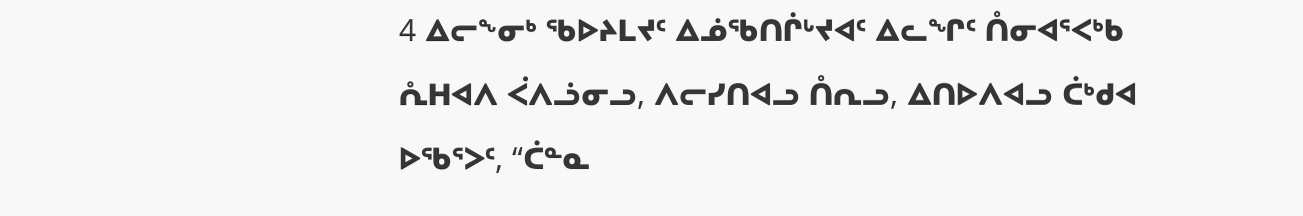4 ᐃᓕᖕᓂᒃ ᖃᐅᔨᒪᔪᑦ ᐃᓅᖃᑎᒌᒡᔪᐊᑦ ᐃᓚᖏᑦ ᑍᓂᐊᕐᐸᒃᑲ ᕅᕼᐊᐱ ᐹᐱᓘᓂᓗ, ᐱᓕᓯᑎᐊᓗ ᑍᕆᓗ, ᐃᑎᐅᐱᐊᓗ ᑖᒃᑯᐊ ᐅᖃᕐᐳᑦ, “ᑖᓐᓇ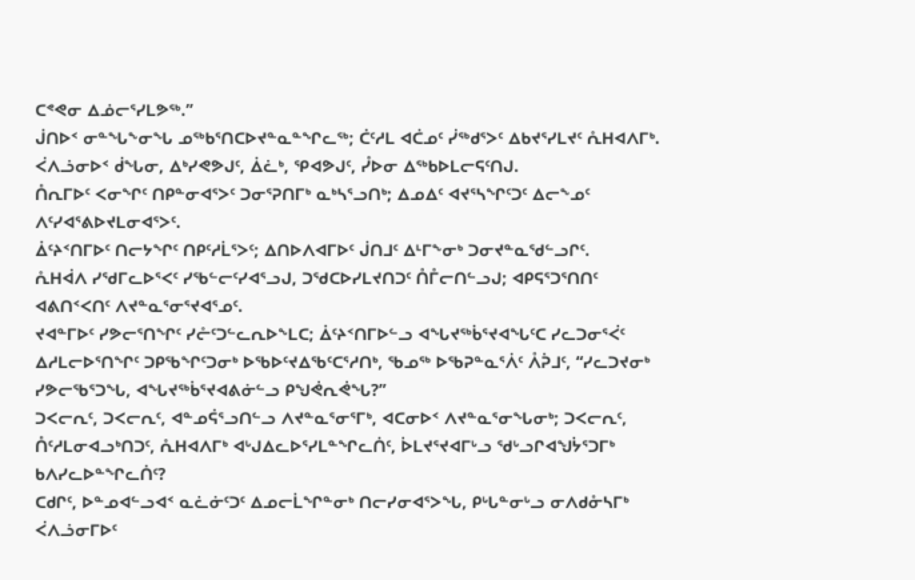ᑕᕝᕙᓂ ᐃᓅᓕᕐᓯᒪᕗᖅ.”
ᒎᑎᐅᑉ ᓂᓐᖓᖕᓂᖓ ᓄᖅᑲᕐᑎᑕᐅᔪᓐᓇᓐᖏᓚᖅ; ᑖᑦᓱᒪ ᐊᑖᓄᑦ ᓰᖅᑯᕐᐳᑦ ᐃᑲᔪᕐᓯᒪᔪᑦ ᕅᕼᐊᐱᒥᒃ.
ᐹᐱᓘᓂᐅᑉ ᑰᖓᓂ, ᐃᒃᓯᕙᕗᒍᑦ, ᐄᓛᒃ, ᕿᐊᕗᒍᑦ, ᓮᐅᓂ ᐃᖅᑲᐅᒪᓕᕋᑦᑎᒍ.
ᑍᕆᒥᐅᑦ ᐸᓂᖏᑦ ᑎᑭᓐᓂᐊᕐᐳᑦ ᑐᓂᕐᕈᑎᒥᒃ ᓇᒃᓴᕐᓗᑎᒃ; ᐃᓄᐃᑦ ᐊᔪᕐᓴᖏᑦᑐᑦ ᐃᓕᖕᓄᑦ ᐱᑦᓯᐊᕐᕕᐅᔪᒪᓂᐊᕐᐳᑦ.
ᐄᑦᔨᑉᑎᒥᐅᑦ ᑎᓕᔭᖏᑦ ᑎᑭᑦᓱᒫᕐᐳᑦ; ᐃᑎᐅᐱᐊᒥᐅᑦ ᒎᑎᒧᑦ ᐃᒻᒥᖕᓂᒃ ᑐᓂᔪᓐᓇᖁᓪᓗᒋᑦ.
ᕅᕼᐋᐱ ᓯᖁᒥᓚᐅᕐᐸᑦ ᓯᖃᓪᓕᑦᓯᐊᕐᓗᒍ, ᑐᖁᑕᐅᓯᒪᔪᑎᑐᑦ ᑍᒤᓕᑎᓪᓗᒍ; ᐊᑭᕋᕐᑐᕐᑎᑎᑦ ᐊᕕᑎᑉᐸᑎᑦ ᐱᔪᓐᓇᕐᓂᕐᔪᐊᕐᓄᑦ.
ᔪᐊᓐᒥᐅᑦ ᓯᕗᓕᕐᑎᖏᑦ ᓯᓔᑦᑐᓪᓚᕆᐅᖕᒪᑕ; ᐄᑦᔨᑉᑎᒥᐅᓪᓗ ᐊᖓᔪᖅᑳᕐᔪᐊᖓᑦᑕ ᓯᓚᑐᓂᕐᐹᑦ ᐃᓱᒪᓕᐅᕐᑎᖏᑦ ᑐᑭᖃᖏᑦᑐᓂᒃ ᐅᖃᐅᑦᔪᐃᖃᑦᑕᕐᓱᑎᒃ, ᖃᓄᖅ ᐅᖃᕈᓐᓇᕐᐲᑦ ᐰᕉᒧᑦ, “ᓯᓚᑐᔪᓂᒃ ᓯᕗᓕᖃᕐᑐᖓ, ᐊᖓᔪᖅᑳᕐᔪᐊᕕᓃᓪᓗ ᑭᖑᕚᕆᕚᖓ?”
ᑐᐸᓕᕆᑦ, ᑐᐸᓕᕆᑦ, ᐊᓐᓄᕌᕐᓗᑎᓪᓗ ᐱᔪᓐᓇᕐᓂᕐᒥᒃ, ᐊᑕᓂᐅᑉ ᐱᔪᓐᓇᕐᓂᖓᓂᒃ; ᑐᐸᓕᕆᑦ, ᑍᑦᓱᒪᓂᐊᓗᒃᑎᑐᑦ, ᕅᕼᐊᐱᒥᒃ ᐊᒡᒍᐃᓚᐅᕐᓯᒪᓐᖏᓚᑏᑦ, ᐆᒪᔪᕐᔪᐊᒥᒡᓗ ᖁᒡᓗᒋᐊᖑᔮᕐᑐᒥᒃ ᑲᐱᓯᓚᐅᓐᖏᓚᑏᑦ?
ᑕᑯᒋᑦ, ᐅᓐᓄᐊᓪᓗᐊᑉ ᓇᓛᓃᑦᑐᑦ ᐃᓄᓕᒫᖏᓐᓂᒃ ᑎᓕᓯᓂᐊᕐᐳᖓ, ᑭᒡᒐᓐᓂᒡᓗ ᓂᐱᑯᓁᓴᒥᒃ ᐹᐱᓘᓂᒥᐅᑦ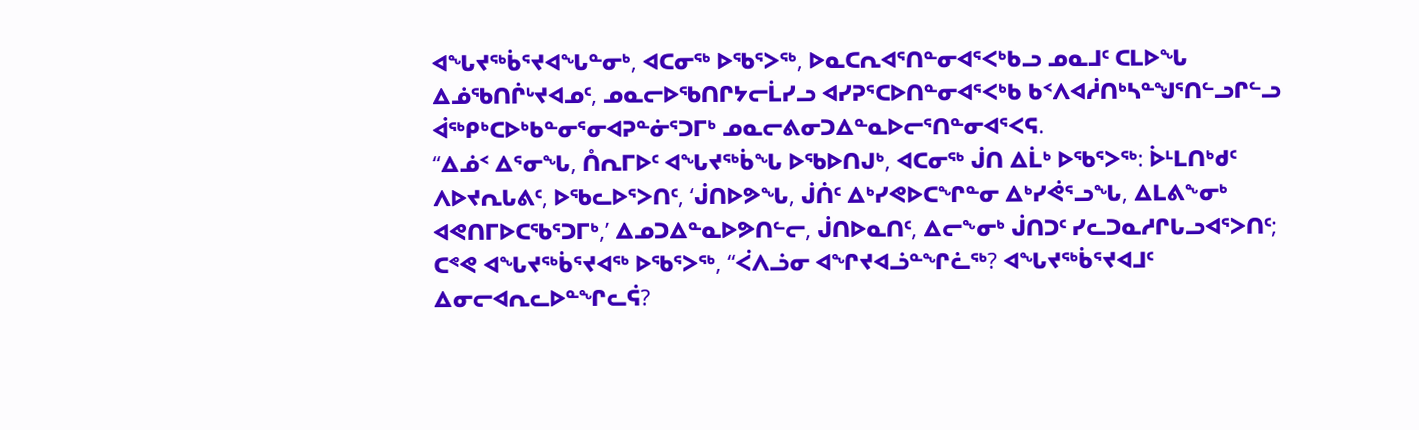ᐊᖓᔪᖅᑳᕐᔪᐊᖓᓐᓂᒃ, ᐊᑕᓂᖅ ᐅᖃᕐᐳᖅ, ᐅᓇᑕᕆᐊᕐᑎᓐᓂᐊᕐᐸᒃᑲᓗ ᓄᓇᒧᑦ ᑕᒪᐅᖓ ᐃᓅᖃᑎᒌᒡᔪᐊᓄᑦ, ᓄᓇᓕᐅᖃᑎᒋᔭᓕᒫᓯᓗ ᐊᓯᕈᕐᑕᐅᑎᓐᓂᐊᕐᐸᒃᑲ ᑲᑉᐱᐊᓲᑎᒃᓴᓐᖑᕐᑎᓪᓗᒋᓪᓗ ᐋᖅᑭᒃᑕᐅᒃᑲᓐᓂᕐᓂᐊᕈᓐᓃᕐᑐᒥᒃ ᓄᓇᓕᕕᓂᑐᐃᓐᓇᐅᓕᕐᑎᓐᓂᐊᕐᐸᕋ.
“ᐃᓅᑉ ᐃᕐᓂᖓ, ᑍᕆᒥᐅᑦ ᐊᖓᔪᖅᑳᖓ ᐅᖃᐅᑎᒍᒃ, ᐊᑕᓂᖅ ᒎᑎ ᐃᒫᒃ ᐅᖃᕐᐳᖅ: ᐆᒻᒪᑎᒃᑯᑦ ᐱᐅᔪᕆᒐᕕᑦ, ᐅᖃᓚᐅᕐᐳᑎᑦ, ‘ᒎᑎᐅᕗᖓ, ᒎᑏᑦ ᐃᒃᓯᕙᐅᑕᖏᓐᓂ ᐃᒃᓯᕚᕐᓗᖓ, ᐃᒪᕕᖕᓂᒃ ᐊᕙᑎᒥᐅᑕᖃᕐᑐᒥᒃ,’ ᐃᓄᑐᐃᓐᓇᐅᕗᑎᓪᓕ, ᒎᑎᐅᓇᑎᑦ, ᐃᓕᖕᓂᒃ ᒎᑎᑐᑦ ᓯᓚᑐᓇᓱᒋᒐᓗᐊᕐᐳᑎᑦ;
ᑕᕝᕙ ᐊᖓᔪᖅᑳᕐᔪᐊᖅ ᐅᖃᕐᐳᖅ, “ᐹᐱᓘᓂ ᐊᖏᔪᐊᓘᓐᖏᓛᖅ? ᐊᖓᔪᖅᑳᕐᔪᐊᒧᑦ ᐃᓂᓕᐊᕆᓚᐅᓐᖏᓚᕌ?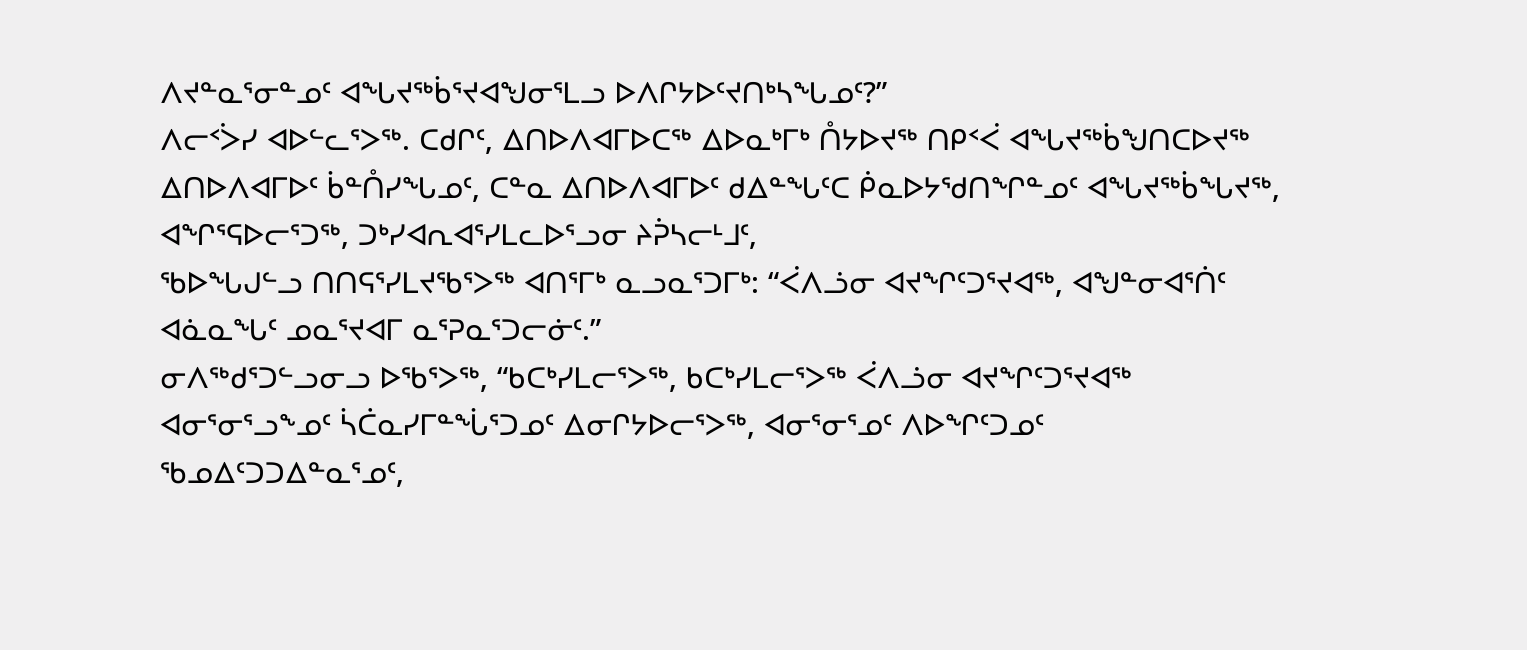ᐱᔪᓐᓇᕐᓂᓐᓄᑦ ᐊᖓᔪᖅᑳᕐᔪᐊᖑᓂᕐᒪᓗ ᐅᐱᒋᔭᐅᑦᔪᑎᒃᓴᖓᓄᑦ?”
ᐱᓕᑉᐴᓯ ᐊᐅᓪᓚᕐᐳᖅ. ᑕᑯᒋᑦ, ᐃᑎᐅᐱᐊᒥᐅᑕᖅ ᐃᐅᓇᒃᒥᒃ ᑍᔭᐅᔪᖅ ᑎᑭᑉᐹ ᐊᖓᔪᖅᑳᖑᑎᑕᐅᔪᖅ ᐃᑎᐅᐱᐊᒥᐅᑦ ᑳᓐᑍᓯᖓᓄᑦ, ᑕᓐᓇ ᐃᑎᐅᐱᐊᒥᐅᑦ ᑯᐃᓐᖓᑦᑕ ᑮᓇᐅᔭᖁᑎᖏᓐᓄᑦ ᐊᖓᔪᖅᑳᖓᔪᖅ, ᐊᖏᕐᕋᐅᓕᕐᑐᖅ, ᑐᒃᓯᐊᕆᐊᕐᓯᒪᓚᐅᕐᓗᓂ ᔨᕉᓴᓕᒻᒧᑦ,
ᖃᐅᖓᒍᓪᓗ ᑎᑎᕋᕐᓯᒪᔪᖃᕐᐳᖅ ᐊᑎᕐᒥᒃ ᓇᓗᓇᕐᑐᒥᒃ: “ᐹᐱᓘᓂ ᐊᔪᖏᑦᑐᕐᔪᐊᖅ, ᐊᖑᓐᓂᐊᕐᑏᑦ ᐊᓈᓇᖓᑦ ᓄᓇᕐᔪᐊᒥ ᓇᕐᕈᓇᕐᑐᓕᓃᑦ.”
ᓂᐱᖅᑯᕐᑐᓪᓗᓂᓗ ᐅᖃᕐᐳᖅ, “ᑲᑕᒃᓯᒪᓕᕐᐳᖅ, ᑲᑕᒃᓯᒪᓕᕐᐳᖅ ᐹᐱᓘᓂ ᐊᔪᖏᑦᑐᕐᔪᐊᖅ ᐊᓂᕐᓂᕐᓗᖕᓄᑦ ᓵᑖᓇᓯᒥᓐᖔᕐᑐᓄᑦ ᐃᓂᒋᔭᐅᓕᕐᐳᖅ, ᐊᓂᕐᓂᕐᓄᑦ ᐱᐅᖏᑦᑐᓄᑦ ᖃᓄᐃᑦᑐᑐᐃᓐᓇᕐᓄᑦ,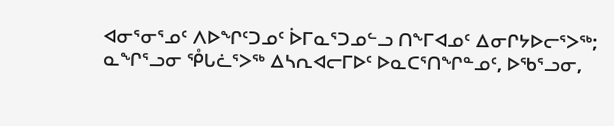ᐊᓂᕐᓂᕐᓄᑦ ᐱᐅᖏᑦᑐᓄᑦ ᐆᒥᓇᕐᑐᓄᓪᓗ ᑎᖕᒥᐊᓄᑦ ᐃᓂᒋᔭᐅᓕᕐᐳᖅ;
ᓇᖏᕐᓗᓂ ᕾᒐᓛᕐᐳᖅ ᐃᓴᕆᐊᓕᒥᐅᑦ ᐅᓇᑕᕐᑎᖏᓐᓄᑦ, ᐅᖃᕐᓗᓂ,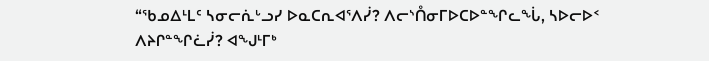“ᖃᓄᐃᒻᒪᑦ ᓴᓂᓕᕇᒡᓗᓯ ᐅᓇᑕᕆᐊᕐᐱᓰ? ᐱᓕᔅᑍᓂᒥᐅᑕᐅᓐᖏᓚᖔ, ᓴᐅᓕᐅᑉ ᐱᔨᒋᓐᖏᓛᓰ? ᐊᖑᒻᒥᒃ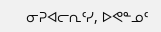ᓂᕈᐊᓕᕆᑦᓯ, ᐅᕙᓐᓄᑦ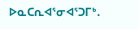ᐅᓇᑕᕆᐊᕐᓂᐊᕐᑐᒥᒃ.